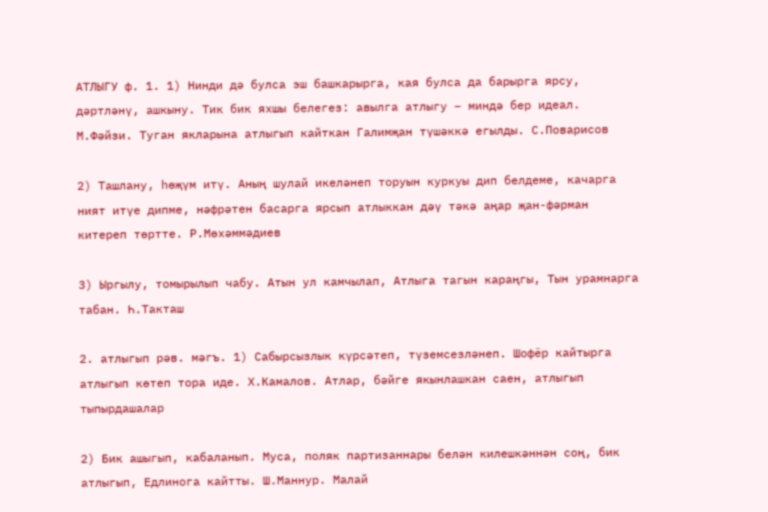АТЛЫГУ ф. 1. 1) Нинди дә булса эш башкарырга, кая булса да барырга ярсу, дәртләнү, ашкыну. Тик бик яхшы белегез: авылга атлыгу – миндә бер идеал. М.Фәйзи. Туган якларына атлыгып кайткан Галимҗан түшәккә егылды. С.Поварисов

2) Ташлану, һөҗүм итү. Аның шулай икеләнеп торуын куркуы дип белдеме, качарга ният итүе дипме, нәфрәтен басарга ярсып атлыккан дәү тәкә аңар җан-фәрман китереп төртте. Р.Мөхәммәдиев

3) Ыргылу, томырылып чабу. Атын ул камчылап, Атлыга тагын караңгы, Тын урамнарга табан. Һ.Такташ

2. атлыгып рәв. мәгъ. 1) Сабырсызлык күрсәтеп, түземсезләнеп. Шофёр кайтырга атлыгып көтеп тора иде. Х.Камалов. Атлар, бәйге якынлашкан саен, атлыгып тыпырдашалар

2) Бик ашыгып, кабаланып. Муса, поляк партизаннары белән килешкәннән соң, бик атлыгып, Едлинога кайтты. Ш.Маннур. Малай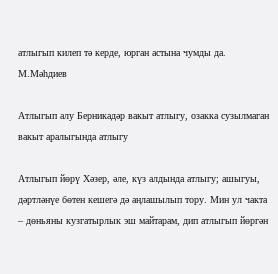атлыгып килеп тә керде, юрган астына чумды да. М.Мәһдиев

Атлыгып алу Берникадәр вакыт атлыгу, озакка сузылмаган вакыт аралыгында атлыгу

Атлыгып йөрү Хәзер, әле, күз алдында атлыгу; ашыгуы, дәртләнүе бөтен кешегә дә аңлашылып тору. Мин ул чакта – дөньяны кузгатырлык эш майтарам, дип атлыгып йөргән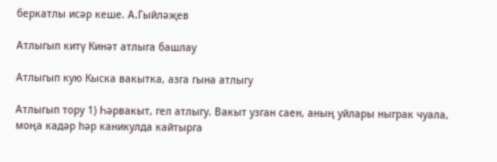беркатлы исәр кеше. А.Гыйләҗев

Атлыгып китү Кинәт атлыга башлау

Атлыгып кую Кыска вакытка, азга гына атлыгу

Атлыгып тору 1) Һәрвакыт, гел атлыгу. Вакыт узган саен, аның уйлары ныграк чуала, моңа кадәр һәр каникулда кайтырга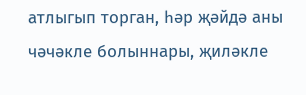атлыгып торган, һәр җәйдә аны чәчәкле болыннары, җиләкле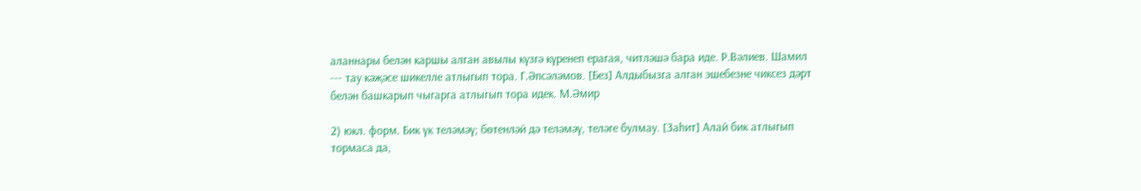аланнары белән каршы алган авылы күзгә күренеп ерагая, читләшә бара иде. Р.Вәлиев. Шамил --- тау кәҗәсе шикелле атлыгып тора. Г.Әпсәләмов. [Без] Алдыбызга алган эшебезне чиксез дәрт белән башкарып чыгарга атлыгып тора идек. М.Әмир

2) юкл. форм. Бик үк теләмәү; бөтенләй дә теләмәү, теләге булмау. [Заһит] Алай бик атлыгып тормаса да,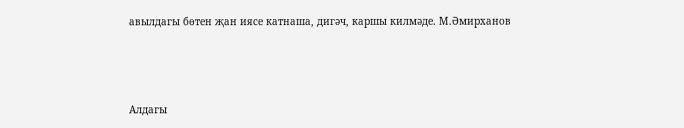авылдагы бөтен җан иясе катнаша, дигәч, каршы килмәде. М.Әмирханов



Алдагы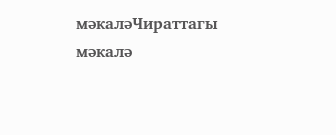мәкаләЧираттагы мәкалә